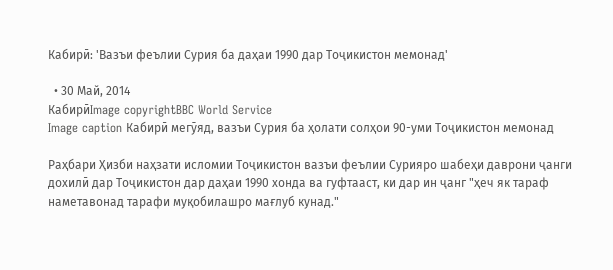Кабирӣ: 'Вазъи феълии Сурия ба даҳаи 1990 дар Тоҷикистон мемонад'

  • 30 Май, 2014
КабирӣImage copyrightBBC World Service
Image caption Кабирӣ мегӯяд, вазъи Сурия ба ҳолати солҳои 90-уми Тоҷикистон мемонад

Раҳбари Ҳизби наҳзати исломии Тоҷикистон вазъи феълии Сурияро шабеҳи даврони ҷанги дохилӣ дар Тоҷикистон дар даҳаи 1990 хонда ва гуфтааст, ки дар ин ҷанг "ҳеч як тараф наметавонад тарафи муқобилашро мағлуб кунад."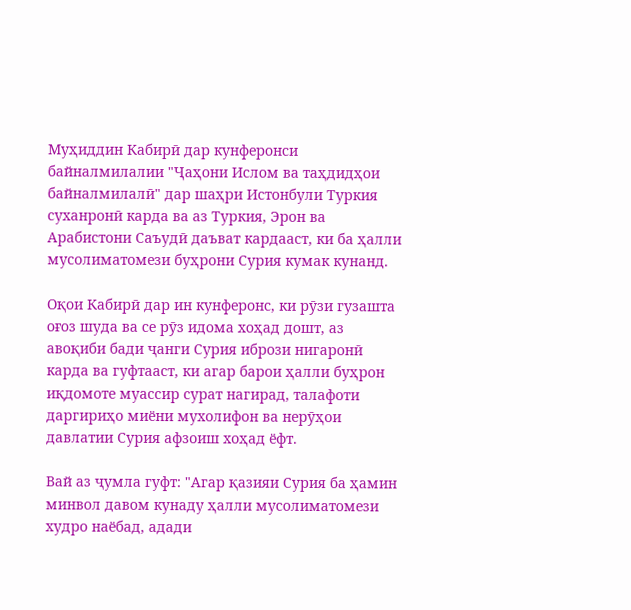Муҳиддин Кабирӣ дар кунферонси байналмилалии "Ҷаҳони Ислом ва таҳдидҳои байналмилалӣ" дар шаҳри Истонбули Туркия суханронӣ карда ва аз Туркия, Эрон ва Арабистони Саъудӣ даъват кардааст, ки ба ҳалли мусолиматомези буҳрони Сурия кумак кунанд.

Оқои Кабирӣ дар ин кунферонс, ки рӯзи гузашта оғоз шуда ва се рӯз идома хоҳад дошт, аз авоқиби бади ҷанги Сурия ибрози нигаронӣ карда ва гуфтааст, ки агар барои ҳалли буҳрон иқдомоте муассир сурат нагирад, талафоти даргириҳо миёни мухолифон ва нерӯҳои давлатии Сурия афзоиш хоҳад ёфт.

Вай аз ҷумла гуфт: "Агар қазияи Сурия ба ҳамин минвол давом кунаду ҳалли мусолиматомези худро наёбад, адади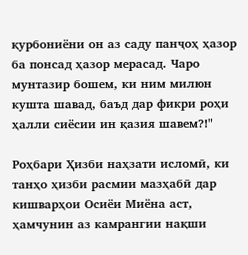қурбониёни он аз саду панҷоҳ ҳазор ба понсад ҳазор мерасад. Чаро мунтазир бошем, ки ним милюн кушта шавад, баъд дар фикри роҳи ҳалли сиёсии ин қазия шавем?!"

Роҳбари Ҳизби наҳзати исломӣ, ки танҳо ҳизби расмии мазҳабӣ дар кишварҳои Осиёи Миёна аст, ҳамчунин аз камрангии нақши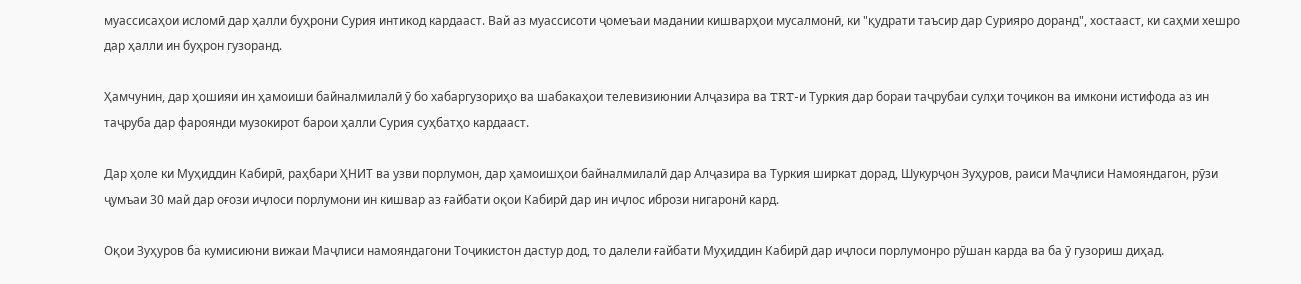муассисаҳои исломӣ дар ҳалли буҳрони Сурия интикод кардааст. Вай аз муассисоти ҷомеъаи мадании кишварҳои мусалмонӣ, ки "қудрати таъсир дар Сурияро доранд", хостааст, ки саҳми хешро дар ҳалли ин буҳрон гузоранд.

Ҳамчунин, дар ҳошияи ин ҳамоиши байналмилалӣ ӯ бо хабаргузориҳо ва шабакаҳои телевизиюнии Алҷазира ва TRT-и Туркия дар бораи таҷрубаи сулҳи тоҷикон ва имкони истифода аз ин таҷруба дар фароянди музокирот барои ҳалли Сурия суҳбатҳо кардааст.

Дар ҳоле ки Муҳиддин Кабирӣ, раҳбари ҲНИТ ва узви порлумон, дар ҳамоишҳои байналмилалӣ дар Алҷазира ва Туркия ширкат дорад, Шукурҷон Зуҳуров, раиси Маҷлиси Намояндагон, рӯзи ҷумъаи 30 май дар оғози иҷлоси порлумони ин кишвар аз ғайбати оқои Кабирӣ дар ин иҷлос ибрози нигаронӣ кард.

Оқои Зуҳуров ба кумисиюни вижаи Маҷлиси намояндагони Тоҷикистон дастур дод, то далели ғайбати Муҳиддин Кабирӣ дар иҷлоси порлумонро рӯшан карда ва ба ӯ гузориш диҳад.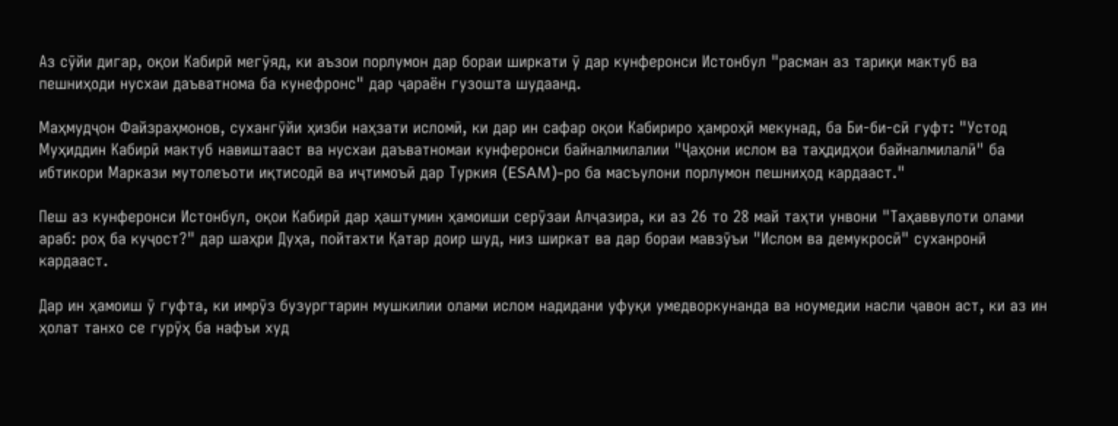Аз сӯйи дигар, оқои Кабирӣ мегӯяд, ки аъзои порлумон дар бораи ширкати ӯ дар кунферонси Истонбул "расман аз тариқи мактуб ва пешниҳоди нусхаи даъватнома ба кунефронс" дар ҷараён гузошта шудаанд.

Маҳмудҷон Файзраҳмонов, сухангӯйи ҳизби наҳзати исломӣ, ки дар ин сафар оқои Кабириро ҳамроҳӣ мекунад, ба Би-би-сӣ гуфт: "Устод Муҳиддин Кабирӣ мактуб навиштааст ва нусхаи даъватномаи кунферонси байналмилалии "Ҷаҳони ислом ва таҳдидҳои байналмилалӣ" ба ибтикори Маркази мутолеъоти иқтисодӣ ва иҷтимоъӣ дар Туркия (ESAM)-ро ба масъулони порлумон пешниҳод кардааст."

Пеш аз кунферонси Истонбул, оқои Кабирӣ дар ҳаштумин ҳамоиши серӯзаи Алҷазира, ки аз 26 то 28 май таҳти унвони "Таҳаввулоти олами араб: роҳ ба куҷост?" дар шаҳри Дуҳа, пойтахти Қатар доир шуд, низ ширкат ва дар бораи мавзӯъи "Ислом ва демукросӣ" суханронӣ кардааст.

Дар ин ҳамоиш ӯ гуфта, ки имрӯз бузургтарин мушкилии олами ислом надидани уфуқи умедворкунанда ва ноумедии насли ҷавон аст, ки аз ин ҳолат танхо се гурӯҳ ба нафъи худ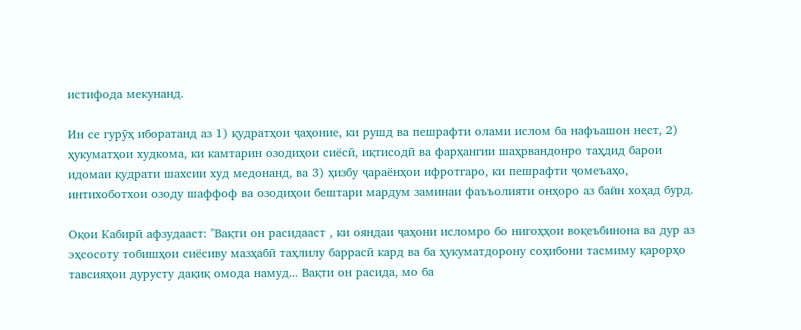истифода мекунанд.

Ин се гурӯҳ иборатанд аз 1) қудратҳои ҷаҳоние, ки рушд ва пешрафти олами ислом ба нафъашон нест, 2) ҳукуматҳои худкома, ки камтарин озодиҳои сиёсӣ, иқтисодӣ ва фарҳангии шаҳрвандонро таҳдид барои идомаи қудрати шахсии худ медонанд, ва 3) ҳизбу ҷараёнҳои ифротгаро, ки пешрафти ҷомеъаҳо, интихоботхои озоду шаффоф ва озодиҳои бештари мардум заминаи фаъъолияти онҳоро аз байн хоҳад бурд.

Оқои Кабирӣ афзудааст: "Вақти он расидааст , ки ояндаи ҷаҳони исломро бо нигоҳҳои воқеъбинона ва дур аз эҳсосоту тобишҳои сиёсиву мазҳабӣ таҳлилу баррасӣ кард ва ба ҳукуматдорону соҳибони тасмиму қарорҳо тавсияҳои дурусту дақиқ омода намуд... Вақти он расида, мо ба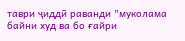таври ҷиддӣ раванди "муколама байни худ ва бо ғайри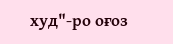худ"-ро оғоз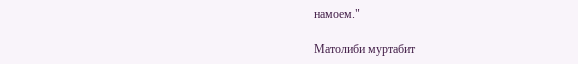намоем."

Матолиби муртабит